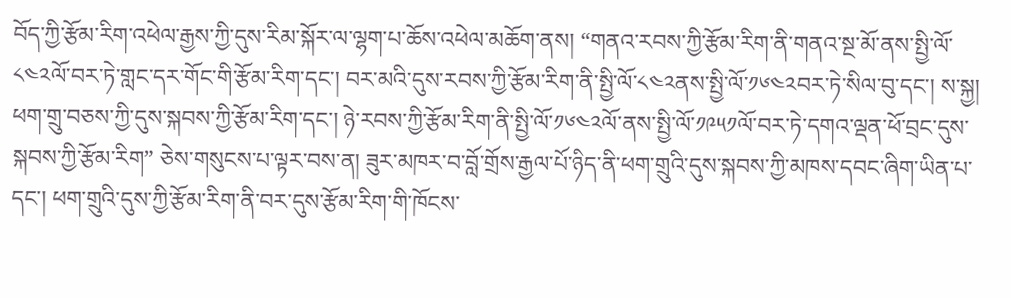བོད་ཀྱི་རྩོམ་རིག་འཕེལ་རྒྱས་ཀྱི་དུས་རིམ་སྐོར་ལ་ལྷག་པ་ཆོས་འཕེལ་མཆོག་ནས། “གནའ་རབས་ཀྱི་རྩོམ་རིག་ནི་གནའ་སྔ་མོ་ནས་སྤྱི་ལོ་༨༤༢ལོ་བར་ཏེ་གླང་དར་གོང་གི་རྩོམ་རིག་དང་། བར་མའི་དུས་རབས་ཀྱི་རྩོམ་རིག་ནི་སྤྱི་ལོ་༨༤༢ནས་སྤྱི་ལོ་༡༦༤༢བར་ཏེ་སིལ་བུ་དང་། ས་སྐྱ། ཕག་གྲུ་བཅས་ཀྱི་དུས་སྐབས་ཀྱི་རྩོམ་རིག་དང་། ཉེ་རབས་ཀྱི་རྩོམ་རིག་ནི་སྤྱི་ལོ་༡༦༤༢ལོ་ནས་སྤྱི་ལོ་༡༩༥༡ལོ་བར་ཏེ་དགའ་ལྡན་ཕོ་བྲང་དུས་སྐབས་ཀྱི་རྩོམ་རིག” ཅེས་གསུངས་པ་ལྟར་བས་ན། ཟུར་མཁར་བ་བློ་གྲོས་རྒྱལ་པོ་ཉིད་ནི་ཕག་གྲུའི་དུས་སྐབས་ཀྱི་མཁས་དབང་ཞིག་ཡིན་པ་དང་། ཕག་གྲུའི་དུས་ཀྱི་རྩོམ་རིག་ནི་བར་དུས་རྩོམ་རིག་གི་ཁོངས་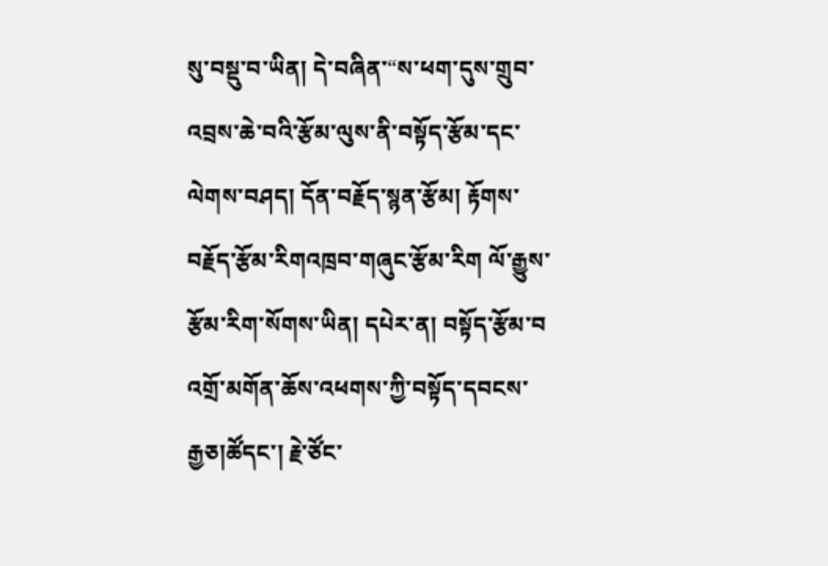སུ་བསྡུ་བ་ཡིན། དེ་བཞིན་“ས་ཕག་དུས་གྲུབ་འབྲས་ཆེ་བའི་རྩོམ་ལུས་ནི་བསྟོད་རྩོམ་དང་ལེགས་བཤད། དོན་བརྗོད་སྙན་རྩོམ། རྟོགས་བརྗོད་རྩོམ་རིགའཁྲབ་གཞུང་རྩོམ་རིག ལོ་རྒྱུས་རྩོམ་རིག་སོགས་ཡིན། དཔེར་ན། བསྟོད་རྩོམ་བ འགྲོ་མགོན་ཆོས་འཕགས་ཀྱི་བསྟོད་དབངས་རྒྱཅ།ཚོདང་། རྗེ་ཙོང་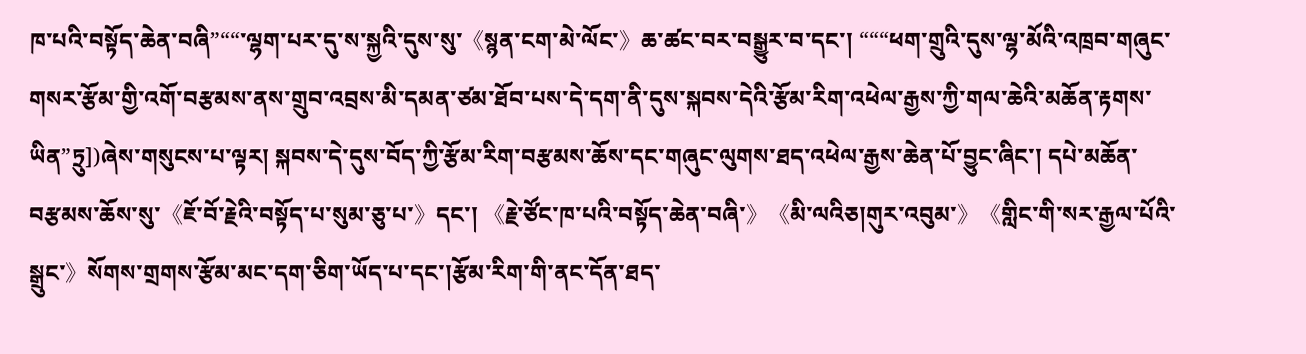ཁ་པའི་བསྟོད་ཆེན་བཞི”““་ལྷག་པར་དུ་ས་སྐྱའི་དུས་སུ་《སྙན་ངག་མེ་ལོང་》ཆ་ཚང་བར་བསྒྱུར་བ་དང་། “““ཕག་གྲུའི་དུས་ལྷ་མོའི་འཁྲབ་གཞུང་གསར་རྩོམ་གྱི་འགོ་བརྩམས་ནས་གྲུབ་འབྲས་མི་དམན་ཙམ་ཐོབ་པས་དེ་དག་ནི་དུས་སྐབས་དེའི་རྩོམ་རིག་འཕེལ་རྒྱས་ཀྱི་གལ་ཆེའི་མཆོན་རྟགས་ཡིན”ཏྲུ])ཞེས་གསུངས་པ་ལྟར། སྐབས་དེ་དུས་བོད་ཀྱི་རྩོམ་རིག་བརྩམས་ཆོས་དང་གཞུང་ལུགས་ཐད་འཕེལ་རྒྱས་ཆེན་པོ་བྱུང་ཞིང་། དཔེ་མཆོན་བརྩམས་ཆོས་སུ་《ཇོ་བོ་རྗེའི་བསྟོད་པ་སུམ་ཅུ་པ་》དང་། 《རྗེ་ཙོང་ཁ་པའི་བསྟོད་ཆེན་བཞི་》《མི་ལའིཅ།གུར་འབུམ་》《གླིང་གི་སར་རྒྱལ་པོའི་སྒྲུང་》སོགས་གྲགས་རྩོམ་མང་དག་ཅིག་ཡོད་པ་དང་།རྩོམ་རིག་གི་ནང་དོན་ཐད་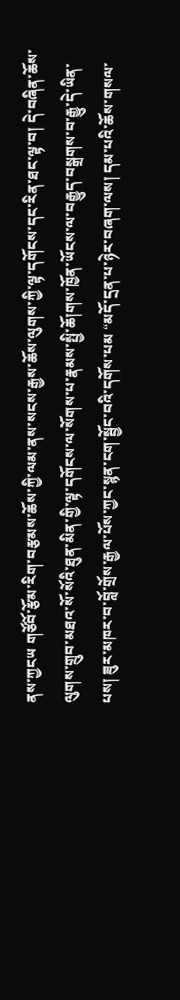ནས་ཀྱངཡ གཙོབོ་རྩོམ་རིག་བརྩམས་ཆོས་ཀྱི་ལམ་ནས་སངས་རྒྱས་ཆོས་ལུགས་ཀྱི་ལྟ་དགོངས་དང་རིན་ཐང་ལྟ་བ། དེ་བཞིན་ཆོས་ལུགས་གྲུབ་མཐའ་སོ་སོའི་ཐུན་མིན་གྱི་ལྟ་དགོངས་ལ་སོགས་པ་རྣམས་སྤྱི་ཆོ།གས་ཁྱོན་ཡོངས་ལ་བརྒྱུད་བསྒྲགས་བ་རྒྱུ་དེ་ཡིན་པས། ཟུར་མཁར་བ་བློ་གྲོས་རྒྱལ་པོས་ཀྱང་སྙན་ངག་སྦྱོང་བའི་དགོས་པམ “མདོ་དྲན་པ་ཉེར་བཞག་ལས། དམ་པའི་ཆོས་གསལ་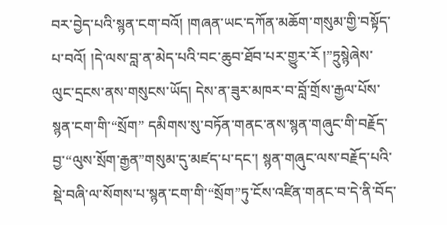བར་བྱེད་པའི་སྙན་ངག་བའོ། །གཞན་ཡང་དཀོན་མཆོག་གསུམ་གྱི་བསྟོད་པ་བའོ། །དེ་ལས་བླ་ན་མེད་པའི་བང་ཆུབ་ཐོབ་པར་གྱུར་རོ །”ཏྲུསྙེཞེས་ལུང་དྲངས་ནས་གསུངས་ཡོད། དེས་ན་ཟུར་མཁར་བ་བློ་གྲོས་རྒྱལ་པོས་སྙན་ངག་གི་“སྲོག” དམིགས་སུ་བཏོན་གནང་ནས་སྙན་གཞུང་གི་བརྗོད་བྱ་“ལུས་སྲོག་རྒྱན”གསུམ་དུ་མཛད་པ་དང་། སྙན་གཞུང་ལས་བརྗོད་པའི་སྡེ་བཞི་ལ་སོགས་པ་སྙན་ངག་གི་“སྲོག”ཏུ་ངོས་འཛིན་གནང་བ་དེ་ནི་བོད་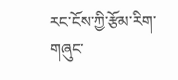རང་ངོས་ཀྱི་རྩོམ་རིག་གཞུང་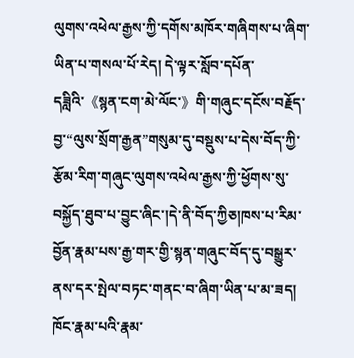ལུགས་འཕེལ་རྒྱས་ཀྱི་དགོས་མཁོར་གཞིགས་པ་ཞིག་ཡིན་པ་གསལ་པོ་རེད། དེ་ལྟར་སློབ་དཔོན་དཟླིའི་《སྙན་ངག་མེ་ལོང་》གི་གཞུང་དངོས་བརྗོད་བྱ་“ལུས་སྲོག་རྒྱན”གསུམ་དུ་བསྡུས་པ་དེས་བོད་ཀྱི་རྩོམ་རིག་གཞུང་ལུགས་འཕེལ་རྒྱས་ཀྱི་ཕྱོགས་སུ་བསྐྱོད་ཐུབ་པ་བྱུང་ཞིང་།དེ་ནི་བོད་ཀྱིཅ།ཁས་པ་རིམ་བྱོན་རྣམ་པས་རྒྱ་གར་གྱི་སྙན་གཞུང་བོད་དུ་བསྒྱུར་ནས་དར་སྤེལ་བཏང་གནང་བ་ཞིག་ཡིན་པ་མ་ཟད། ཁོང་རྣམ་པའི་རྣམ་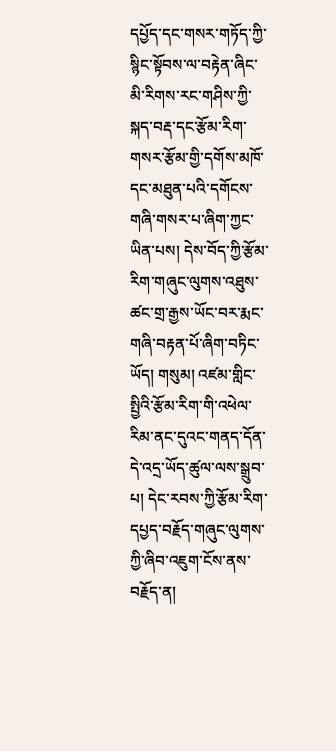དཔྱོད་དང་གསར་གཏོད་ཀྱི་སྙིང་སྟོབས་ལ་བརྟེན་ཞིང་མི་རིགས་རང་གཤིས་ཀྱི་སྐད་བརྡ་དང་རྩོམ་རིག་གསར་རྩོམ་གྱི་དགོས་མཁོ་དང་མཐུན་པའི་དགོངས་གཞི་གསར་པ་ཞིག་ཀྱང་ཡིན་པས། དེས་བོད་ཀྱི་རྩོམ་རིག་གཞུང་ལུགས་འཐུས་ཚང་གྲ་རྒྱས་ཡོང་བར་རྨང་གཞི་བརྟན་པོ་ཞིག་བཏིང་ཡོད། གསུམ། འཛམ་གླིང་སྤྱིའི་རྩོམ་རིག་གི་འཕེལ་རིམ་ནང་དུའང་གནད་དོན་དེ་འདྲ་ཡོད་ཚུལ་ལས་སྒྲུབ་པ། དེང་རབས་ཀྱི་རྩོམ་རིག་དཔྱད་བརྗོད་གཞུང་ལུགས་ཀྱི་ཞིབ་འཇུག་ངོས་ནས་བརྗོད་ན།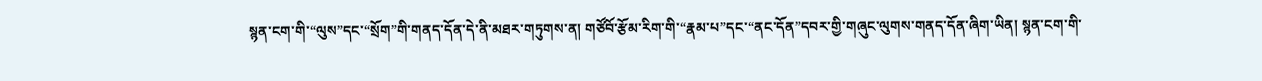སྙན་ངག་གི་“ལུས”དང་“སྲོག”གི་གནད་དོན་དེ་ནི་མཐར་གཏུགས་ན། གཙོབོ་རྩོམ་རིག་གི་“རྣམ་པ”དང་“ནང་དོན”དབར་གྱི་གཞུང་ལུགས་གནད་དོན་ཞིག་ཡིན། སྙན་ངག་གི་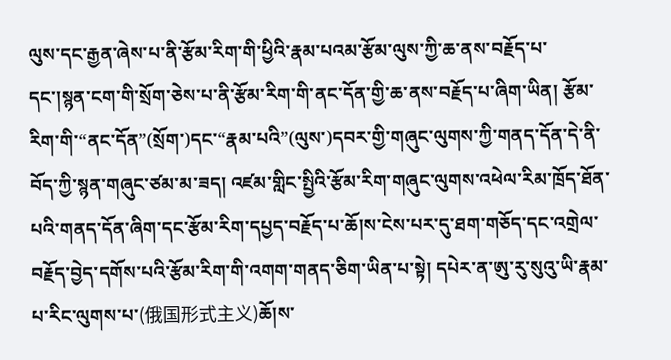ལུས་དང་རྒྱན་ཞེས་པ་ནི་རྩོམ་རིག་གི་ཕྱིའི་རྣམ་པའམ་རྩོམ་ལུས་ཀྱི་ཆ་ནས་བརྗོད་པ་དང་།སྙན་ངག་གི་སྲོག་ཅེས་པ་ནི་རྩོམ་རིག་གི་ནང་དོན་གྱི་ཆ་ནས་བརྗོད་པ་ཞིག་ཡིན། རྩོམ་རིག་གི་“ནང་དོན”(སྲོག་)དང་“རྣམ་པའི”(ལུས་)དབར་གྱི་གཞུང་ལུགས་ཀྱི་གནད་དོན་དེ་ནི་བོད་ཀྱི་སྙན་གཞུང་ཙམ་མ་ཟད། འཛམ་གླིང་སྤྱིའི་རྩོམ་རིག་གཞུང་ལུགས་འཕེལ་རིམ་ཁྲོད་ཐོན་པའི་གནད་དོན་ཞིག་དང་རྩོམ་རིག་དཔྱད་བརྗོད་པ་ཆོ།ས་ངེས་པར་དུ་ཐག་གཅོད་དང་འགྲེལ་བརྗོད་བྱེད་དགོས་པའི་རྩོམ་རིག་གི་འགག་གནད་ཅིག་ཡིན་པ་སྟེ། དཔེར་ན་ཨུ་རུ་སུའུ་ཡི་རྣམ་པ་རིང་ལུགས་པ་(俄国形式主义)ཆོ།ས་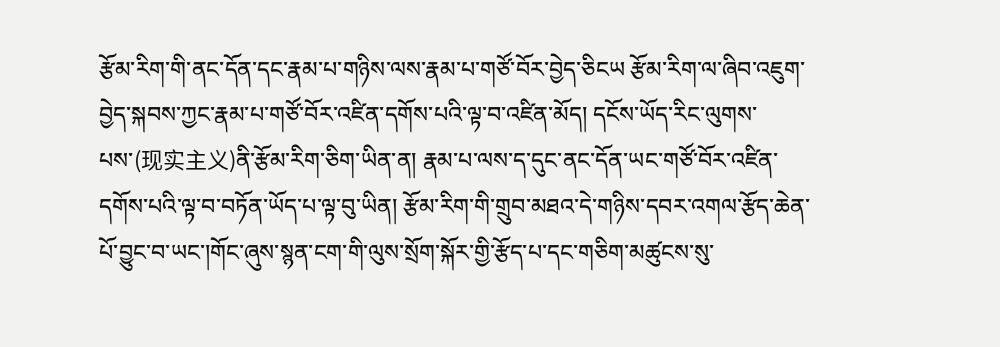རྩོམ་རིག་གི་ནང་དོན་དང་རྣམ་པ་གཉིས་ལས་རྣམ་པ་གཙོ་བོར་བྱེད་ཅིངཡ རྩོམ་རིག་ལ་ཞིབ་འཇུག་བྱེད་སྐབས་ཀྱང་རྣམ་པ་གཙོ་བོར་འཛིན་དགོས་པའི་ལྟ་བ་འཛིན་མོད། དངོས་ཡོད་རིང་ལུགས་པས་(现实主义)ནི་རྩོམ་རིག་ཅིག་ཡིན་ན། རྣམ་པ་ལས་ད་དུང་ནང་དོན་ཡང་གཙོ་བོར་འཛིན་དགོས་པའི་ལྟ་བ་བཏོན་ཡོད་པ་ལྟ་བུ་ཡིན། རྩོམ་རིག་གི་གྲུབ་མཐའ་དེ་གཉིས་དབར་འགལ་རྩོད་ཆེན་པོ་བྱུང་བ་ཡང་།གོང་ཞུས་སྙན་ངག་གི་ལུས་སྲོག་སྐོར་གྱི་རྩོད་པ་དང་གཅིག་མཚུངས་སུ་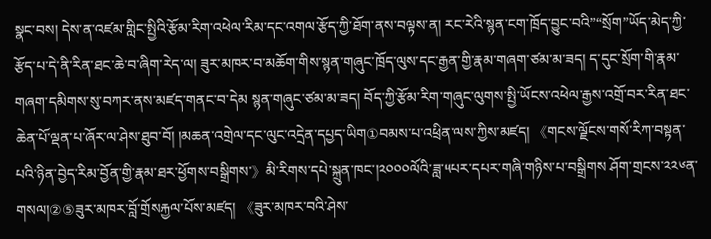སྣང་བས། དེས་ན་འཛམ་གླིང་སྤྱིའི་རྩོམ་རིག་འཕེལ་རིམ་དང་འགལ་རྩོད་ཀྱི་ཐོག་ནས་བལྟས་ན། རང་རེའི་སྙན་ངག་ཁྲོད་བྱུང་བའི”“སྲོག”ཡོད་མེད་ཀྱི་རྩོད་པ་དེ་ནི་རིན་ཐང་ཆེ་བ་ཞིག་རེད་ལ། ཟུར་མཁར་བ་མཆོག་གིས་སྙན་གཞུང་ཁྲོད་ལུས་དང་རྒྱན་གྱི་རྣམ་གཞག་ཙམ་མ་ཟད། ད་དུང་སྲོག་གི་རྣམ་གཞག་དམིགས་སུ་བཀར་ནས་མཛད་གནང་བ་དེམ སྙན་གཞུང་ཙམ་མ་ཟད། བོད་ཀྱི་རྩོམ་རིག་གཞུང་ལུགས་སྤྱི་ཡོངས་འཕེལ་རྒྱས་འགྲོ་བར་རིན་ཐང་ཆེན་པོ་ལྡན་པ་ཞོར་ལ་ཤེས་ཐུབ་བོ། །མཆན་འགྲེལ་དང་ལུང་འདྲེན་དཔྱད་ཡིག①བམས་པ་འཕྲིན་ལས་ཀྱིས་མཛད། 《གངས་ལྗོངས་གསོ་རིཀ་བསྟན་པའི་ཉིན་བྱེད་རིམ་བྱོན་གྱི་རྣམ་ཐར་ཕྱོགས་བསྒྲིགས་》མི་རིགས་དཔེ་སྐྲུན་ཁང་།༢༠༠༠ལོའི་ཟླ་༥པར་དཔར་གཞི་གཉིས་པ་བསྒྲིགས ཤོག་གྲངས་༢༢༦ན་གསལ།②⑤ཟུར་མཁར་བློ་གྲོསརྐྱལ་པོས་མཛད། 《ཟུར་མཁར་བའི་ཤེས་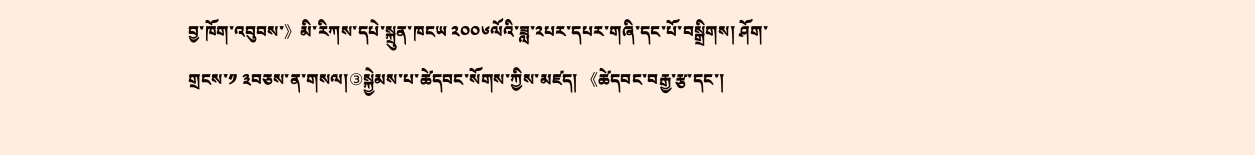བྱ་ཁོག་འབུབས་》མི་རིཀས་དཔེ་སྐྲུན་ཁངཡ ༢༠༠༦ལོའི་ཟླ་༢པར་དཔར་གཞི་དང་པོ་བསྒྲིགས། ཤོག་གྲངས་༡ ༣བཅས་ན་གསལ།③སྐྱེམས་པ་ཚེདབང་སོགས་ཀྱིས་མཛད། 《ཚེདབང་བརྒྱ་རྩ་དང་།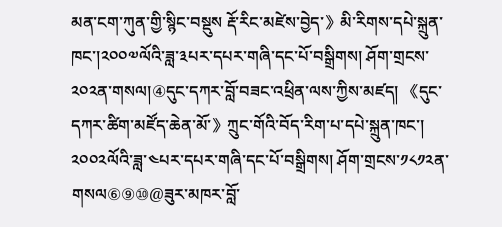མན་ངག་ཀུན་གྱི་སྙིང་བསྡུས རྡོ་རིང་མཛེས་བྱེད་》མི་རིགས་དཔེ་སྐྲུན་ཁང་།༢༠༠༧ལོའི་ཟླ་༣པར་དཔར་གཞི་དང་པོ་བསྒྲིགས། ཤོག་གྲངས་༢༠༢ན་གསལ།④དུང་དཀར་བློ་བཟང་འཕྲིན་ལས་ཀྱིས་མཛད། 《དུང་དཀར་ཚིག་མཛོད་ཆེན་མོ་》ཀྲུང་གོའི་བོད་རིག་པ་དཔེ་སྐྲུན་ཁང་། ༢༠༠༢ལོའི་ཟླ་༤པར་དཔར་གཞི་དང་པོ་བསྒྲིགས། ཤོག་གྲངས་༡༨༡༢ན་གསལ⑥⑨⑩@ཟུར་མཁར་བློ་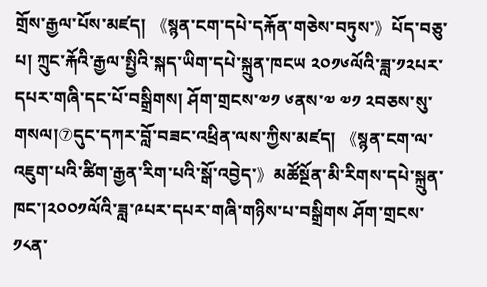གྲོས་རྒྱལ་པོས་མཛད། 《སྙན་ངག་དཔེ་དརྐོན་གཅེས་བཏུས་》པོད་བཅུ་པ། ཀྲུང་རྐོའི་རྒྱལ་སྤྱིའི་སྐད་ཡིག་དཔེ་སྐྲུན་ཁངཡ ༢༠༡༦ལོའི་ཟླ་༡༢པར་དཔར་གཞི་དང་པོ་བསྒྲིགས། ཤོག་གྲངས་༧༡ ༦ནས་༧ ༧༡ ༢བཅས་སུ་གསལ།⑦དུང་དཀར་བློ་བཟང་འཕྲིན་ལས་ཀྱིས་མཛད། 《སྙན་ངག་ལ་འཇུག་པའི་ཚིག་རྒྱན་རིག་པའི་སྒོ་འབྱེད་》མཚོསྔོན་མི་རིགས་དཔེ་སྐྲུན་ཁང་།༢༠༠༡ལོའི་ཟླ་༩པར་དཔར་གཞི་གཉིས་པ་བསྒྲིགས ཤོག་གྲངས་༡༨ན་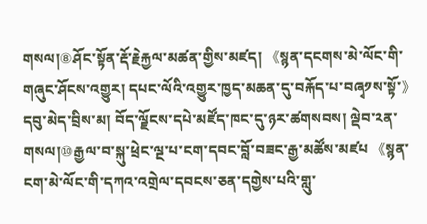གསལ།⑧ཤོང་སྟོན་རྡོ་རྗེརྐྱལ་མཚན་གྱིས་མཛད། 《སྙན་དངགས་མེ་ལོང་གི་གཞུང་ཤོངས་འགྱུར། དཔང་ལོའི་འགྱུར་ཁྱད་མཆན་དུ་བརྐོད་པ་བཞྭ༡ས་སྟོ་》དབུ་མེད་བྲིས་མ། བོད་ལྗོངས་དཔེ་མཛོད་ཁང་དུ་ཉར་ཚགསབས། ལྡེབ་༢ན་གསལ།⑩རྒྱལ་བ་སྐུ་ཕྲེང་ལྔ་པ་ངག་དབང་བློ་བཟང་རྒྱ་མཚོས་མཛཔ 《སྙན་ངག་མེ་ལོང་གི་དཀའ་འགྲེལ་དབངས་ཅན་དགྱེས་པའི་གླུ་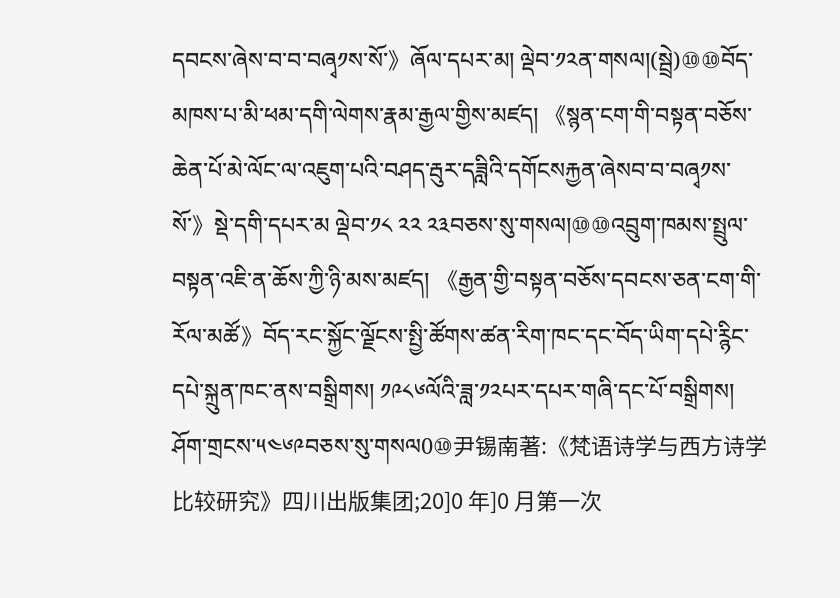དབངས་ཞེས་བ་བ་བཞྭ༡ས་སོ་》ཞོལ་དཔར་མ། ལྡེབ་༡༢ན་གསལ།(སྦྲེ)⑩⑩བོད་མཁས་པ་མི་ཕམ་དགི་ལེགས་རྣམ་རྒྱལ་གྱིས་མཛད། 《སྙན་ངག་གི་བསྟན་བཅོས་ཆེན་པོ་མེ་ལོང་ལ་འཇུག་པའི་བཤད་རྦུར་དཟླིའི་དགོངསརྐྱན་ཞེསབ་བ་བཞྭ༡ས་སོ་》སྡེ་དགི་དཔར་མ ལྡེབ་༡༨ ༢༢ ༢༣བཅས་སུ་གསལ།⑩⑩འབྲུག་ཁམས་སྤྲུལ་བསྟན་འཇི་ན་ཆོས་ཀྱི་ཉི་མས་མཛད། 《རྒྱན་གྱི་བསྟན་བཅོས་དབངས་ཅན་ངག་གི་རོལ་མཚོ》བོད་རང་སྐྱོང་ལྗོངས་སྤྱི་ཚོགས་ཚན་རིག་ཁང་དང་བོད་ཡིག་དཔེ་ཪྙིང་དཔེ་སྐྲུན་ཁང་ནས་བསྒྲིགས། ༡༩༨༦ལོའི་ཟླ་༡༢པར་དཔར་གཞི་དང་པོ་བསྒྲིགས། ཤོག་གྲངས་༥༤༦༩བཅས་སུ་གསལ0⑩尹锡南著:《梵语诗学与西方诗学比较研究》四川出版集团;20]0 年]0 月第一次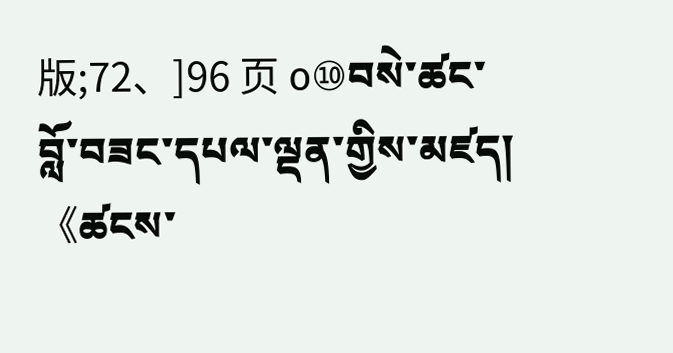版;72、]96 页 o⑩བསེ་ཚང་བློ་བཟང་དཔལ་ལྡན་གྱིས་མཛད། 《ཚངས་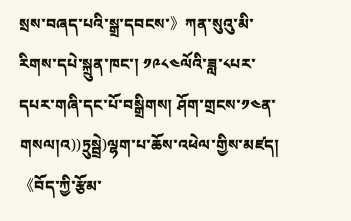སྲས་བཞད་པའི་སྒྲ་དབངས་》ཀན་སུའུ་མི་རིགས་དཔེ་སྐྲུན་ཁང་། ༡༩༨༤ལོའི་ཟླ་༨པར་དཔར་གཞི་དང་པོ་བསྒྲིགས། ཤོག་གྲངས་༡༤ན་གསལ།འ))ཏྲུསྦྲེ)ལྷག་པ་ཆོས་འཕེལ་གྱིས་མཛད། 《བོད་ཀྱི་རྩོམ་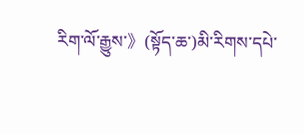རིག་ལོ་རྒྱུས་》(སྟོད་ཆ་)མི་རིགས་དཔེ་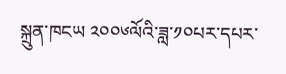སྐྲུན་ཁངཡ ༢༠༠༦ལོའི་ཟླ་༡༠པར་དཔར་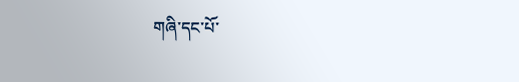གཞི་དང་པོ་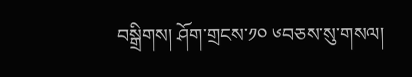བསྒྲིགས། ཤོག་གྲངས་༡༠ ༦བཅས་སུ་གསལ།